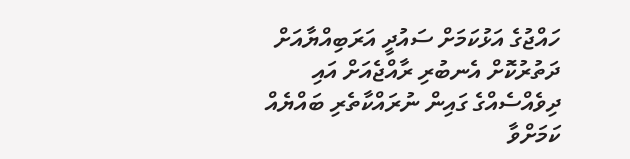ހައްޖުގެ އަޅުކަމަށް ސައުދީ އަރަބިއްޔާއަށް ދަތުރުކޮށް އެނބުރި ރާއްޖެއަށް އައި ދިވެއްސެއްގެ ގައިން ނުރައްކާތެރި ބައްޔެއް ކަމަށްވާ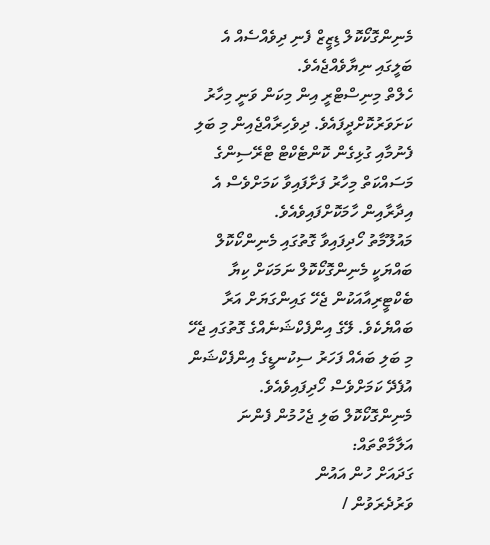މެނިންގޮކޯކޮލް ޑިޒީޒް ފެނި ދިވެއްސެއް އެ ބަލީގައި ނިޔާވެއްޖެއެވެ.
ހެލްތް މިނިސްޓްރީ އިން މިކަން ވަނީ މިހާރު ކަށަވަރުކޮށްދީފައެވެ. ދިވެހިރާއްޖެއިން މި ބަލި ފެނުމާއި ގުޅިގެން ކޮންޓެކްޓް ޓްރޭސިންގެ މަސައްކަތް މިހާރު ފަށާފައިވާ ކަމަށްވެސް އެ އިދާރާއިން ހާމަކޮށްފައިވެއެވެ.
މައުލޫމާތު ހޯދިފައިވާ ގޮތުގައި މެނިންކޯކޮލް ބައްޔަކީ މެނިންގޮކޯކޮލް ނަމަކަށް ކިޔާ ބެކްޓީރިއާއަކުން ޖެހޭ ގައިންގަޔަށް އަރާ ބައްޔެކެވެ. ލޭގެ އިންފެކްޝަނެއްގެ ގޮތުގައި ޖެހޭ މި ބަލި ބައެއް ފަހަރު ސިކުނޑީގެ އިންފެކްޝަން އުފެދޭ ކަމަށްވެސް ހޯދިފައިވެއެވެ.
މެނިންގޮކޯކޮލް ބަލި ޖެހުމުން ފެންނަ އަލާމާތްތައް:
ގަދައަށް ހުން އައުން
ވަރުދެރަވުން /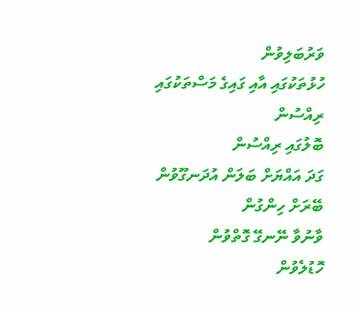ވަރުބަލިވުން
ހުޅުތަކުގައި އާއި ގައިގެ މަސްތަކުގައި ރިއްސުން
ބޮލުގައި ރިއްސުން
ގަދަ އައްޔަށް ބަލަން އުދަނގޫވުން
ބޭރަށް ހިންގުން
ވާނުވާ ނޭނގޭ ގޮތްވުން
ހޮޑުލެވުން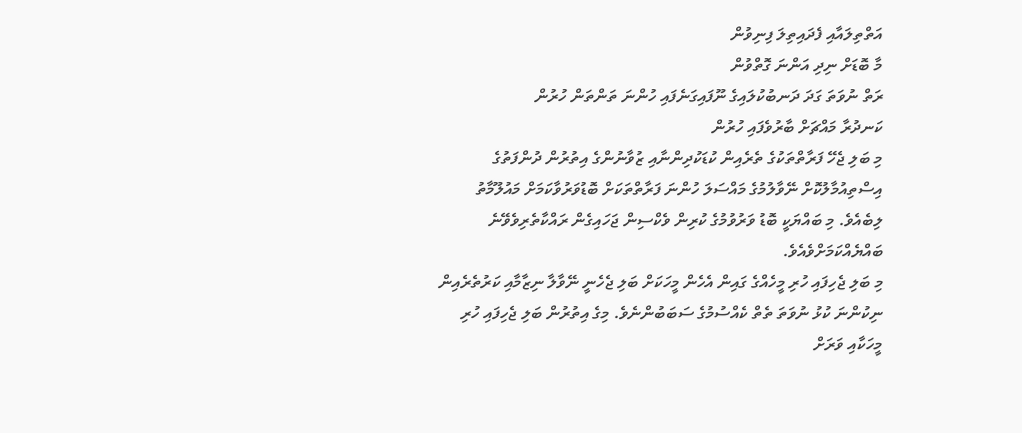އަތްތިލައާއި ފެދައިތިލަ ފިނިވުން
މާ ބޮޑަށް ނިދި އަންނަ ގޮތްވުން
ރަތް ނުވަތަ ގަދަ ދަނބުކުލައިގެ ނޫފައިގަނެފައި ހުންނަ ތަންތަން ހުރުން
ކަނދުރާ މައްޗަށް ބާރުވެފައި ހުރުން
މި ބަލި ޖެހޭ ފަރާތްތަކުގެ ތެރެއިން ކުޑަކުދިންނާއި ޒުވާނުންގެ އިތުރުން ދުންފަތުގެ އިސްތިއުމާލުކޮށް ނޭވާލުމުގެ މައްސަލަ ހުންނަ ފަރާތްތަކަށް ބޮޑުވަރުވާކަމަށް މައުލޫމާތު ލިބެއެވެ. މި ބައްޔަކީ ބޮޑު ވަރުވުމުގެ ކުރިން ވެކްސިން ޖަހައިގެން ރައްކާތެރިވެވޭނެ ބައްޔެއްކަމަށްވެއެވެ.
މި ބަލި ޖެހިފައި ހުރި މީހެއްގެ ގައިން އެހެން މީހަކަށް ބަލި ޖެހެނީ ނޭވާލާ ނިޒާމާއި ކަރުތެރެއިން ނިކުންނަ ކުޅު ނުވަތަ ތެތް ކެއްސުމުގެ ސަބަބުންނެވެ. މިގެ އިތުރުން ބަލި ޖެހިފައި ހުރި މީހަކާއި ވަރަށް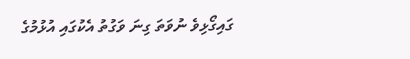ގައިގޯޅިވެ ނުވަތަ ގިނަ ވަގުތު އެކުގައި އުޅުމުގެ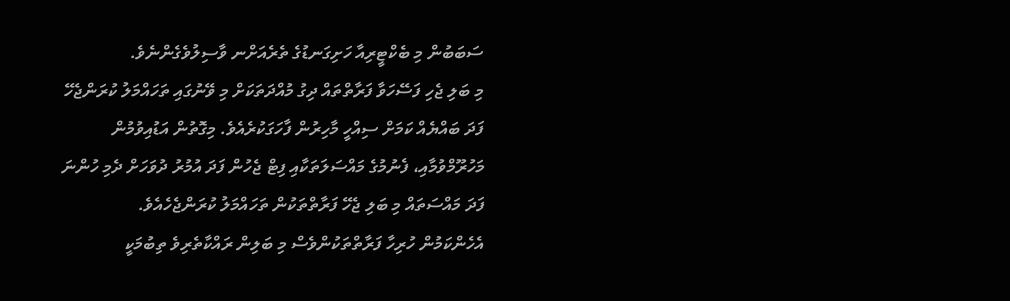ސަބަބުން މި ބެކްޓީރިއާ ހަށިގަނޑުގެ ތެރެއަށްނ ވާސިލުވެގެންނެވެ.
މި ބަލި ޖެހި ފަސޭހަވާ ފަރާތްތައް ދިގު މުއްދަތަކަށް މި ވޭނުގައި ތަހައްމަލު ކުރަންޖެހޭ ފަދަ ބައްޔެއް ކަމަށް ސިއްހީ މާހިރުން ފާހަގަކުރެއެވެ. މިގޮތުން އަޑުއިވުމުން މަހުރޫމްވުމާއި، ފެނުމުގެ މައްސަލަތަކާއި ފިޓް ޖެހުން ފަދަ އުމުރު ދުވަހަށް ދެމި ހުންނަ ފަދަ މައްސަތައް މި ބަލި ޖެހޭ ފަރާތްތަކުން ތަހައްމަލު ކުރަންޖެހެއެވެ.
އެހެންކަމުން ހުރިހާ ފަރާތްތަކުންވެސް މި ބަލިން ރައްކާތެރިވެ ތިބުމަކީ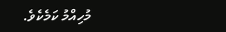މުހިއްމު ކަމެކެވެ.